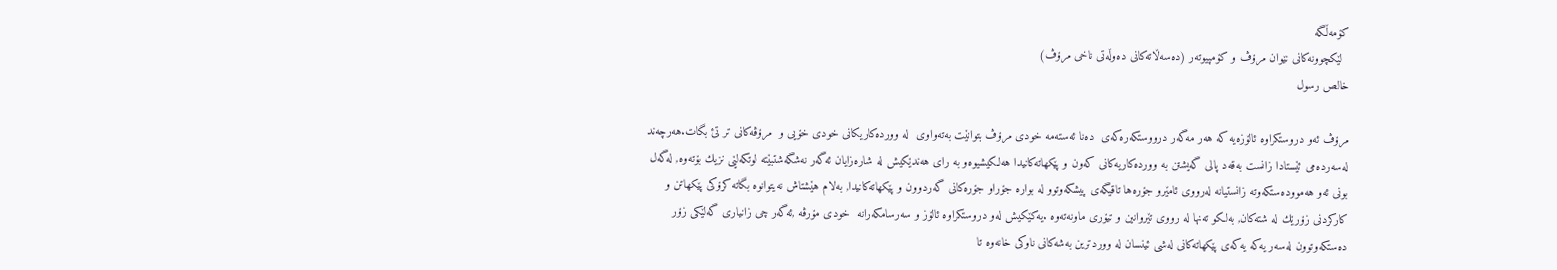کۆمەڵگە
  لێكچوونه‌كانی‌ نێوان مرۆڤ و كۆمپیوته‌ر (ده‌سه‌ڵاته‌كانی‌ ده‌وڵه‌تی‌ ناخی‌‌ مرۆڤ)
خالص رسول

مرۆڤ ئه‌و دروستكراوه‌ ئالۆزه‌یه‌ كه‌ هه‌ر مه‌گه‌ر درووستكه‌ره‌كه‌ی‌  ده‌نا ئه‌سته‌مه‌ خودی‌ مرۆڤ بتوانێت به‌ته‌واوی‌  له‌ وورده‌كاریكانی‌ خودی‌ خۆیی‌ و  مرۆڤه‌كانی‌ تر تئ بگات.هه‌رچه‌ند له‌سه‌رده‌می‌ ئێستادا زانست به‌قه‌د پالی‌ گه‌یشتن به‌ وورده‌كاریه‌كانی‌ كه‌ون و پێكهاته‌كانیدا هه‌لكیشیوه‌و به‌ رای‌ هه‌ندێكیش له‌ شاره‌زایان ئه‌گه‌ر نه‌شگه‌شتبێته‌ لوتكه‌لێی‌ نزیك بۆته‌وه‌, له‌گه‌ل بونی‌ ئه‌و هه‌مووده‌ستكه‌وته‌ زانستیانه‌ له‌رووی‌ ئامێرو جۆره‌ها تاقیگه‌ی‌ پیشكه‌وتوو له‌ بواره‌ جۆراو جۆره‌كانی‌ گه‌ردوون و پێكهاته‌كانیدا, به‌لام هێشتاش نه‌یتوانوه‌ بگاته‌ كرۆكی‌ پێكهاتن و كاركردنی‌ زۆرێك له‌ شته‌كان, به‌لكو ته‌نها له‌ رووی‌ تێروانین و تیۆری‌ ماونه‌ته‌وه‌ .یه‌كێكیش له‌و دروستكراوه‌ ئالۆز و سه‌رسامكه‌رانه‌  خودی‌ مۆرڤه‌ ,ئه‌گه‌ر چی‌ زانیاری‌ گه‌لێكی‌ زۆر ده‌ستكه‌وتوون له‌سه‌ر یه‌كه‌ یه‌كه‌ی‌ پێكهاته‌كانی‌ له‌شی‌ ئینسان له‌ ووردترین به‌شه‌كانی‌ ناوكی‌ خانه‌وه‌ تا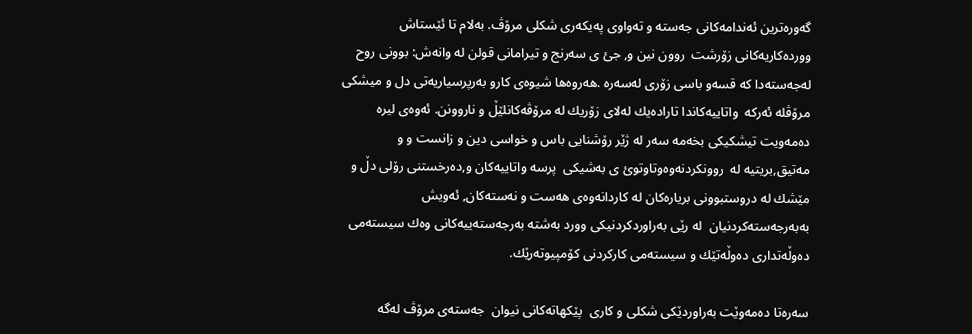گه‌وره‌ترین ئه‌ندامه‌كانی‌ جه‌سته‌ و ته‌واوی‌ په‌یكه‌ری‌ شكلی‌ مرۆڤ. به‌لام تا ئێستاش وورده‌كاریه‌كانی‌ زۆرشت  روون نین و, جئ ی‌ سه‌رنج و تیرامانی‌ قولن له‌ وانه‌ش: بوونی‌ روح له‌جه‌سته‌دا كه‌ قسه‌و باسی‌ زۆری‌ له‌سه‌ره‌ .هه‌روه‌ها شیوه‌ی‌ كارو به‌رپرسیاریه‌تی‌ دل و میشكی‌ مرۆڤله‌ ئه‌ركه  ‌واتاییه‌كاندا تاراده‌یك له‌لای‌ زۆریك له‌ مرۆڤه‌كانلێڵ و ناروونن. ئه‌وه‌ی‌ لیره‌ ده‌مه‌ویت تیشكیكی‌ بخه‌مه‌ سه‌ر له‌ ژێر رۆشنایی‌ باس و خواسی‌ دین و زانست و و مه‌تیق,بریتیه‌ له‌‌  روونكردنه‌وه‌وتاوتوئ ی‌ به‌شیكی‌  پرسه‌ واتاییه‌كان و,ده‌رخستنی‌ رۆلی‌ دڵ و مێشك‌ له‌ دروستبوونی‌ بریاره‌كان له‌ كاردانه‌وه‌ی‌ هه‌ست و نه‌سته‌كان, ئه‌ویش به‌به‌رجه‌سته‌كردنیان  له‌ رێی‌ ‌به‌راوردكردنیكی‌ وورد به‌شته‌ به‌رجه‌سته‌ییه‌كانی‌ وه‌ك سیسته‌می‌ ده‌وڵه‌تداری‌ ده‌وڵه‌تێك و سیسته‌می‌ كاركردنی‌ كۆمپیوته‌رێك.

سه‌ره‌تا ده‌مه‌وێت به‌راوردێكی‌ شكلی‌ و كاری‌  پێكهاته‌كانی‌ نیوان  جه‌سته‌ی‌ مرۆڤ له‌گه‌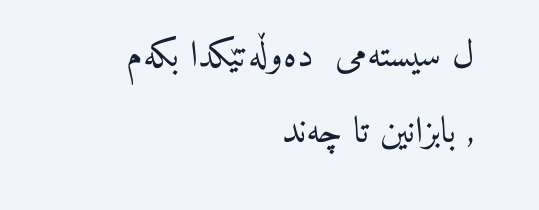ل سیسته‌می‌  ده‌وڵه‌تێكدا بكه‌م  , بابزانین تا چه‌ند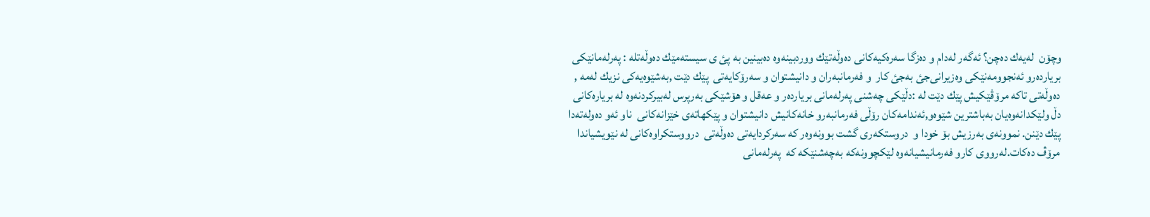وچۆن  له‌یه‌ك ده‌چن؟ ئه‌گه‌ر له‌دام و ده‌زگا سه‌ره‌كیه‌كانی‌ ده‌وڵه‌تێك ووردبینه‌وه‌ ده‌بینین به‌ پئ ی‌ سیسته‌مێك ده‌وڵه‌تله‌ : په‌رله‌مانێكی‌ بریارده‌رو ئه‌نجوومه‌نێكی‌ وه‌زیرانی‌جئ به‌جئ كار  و فه‌رمانبه‌ران و دانیشتوان و سه‌رۆكایه‌تی  پێك دێت ,به‌شێوه‌یه‌كی‌ نزیك له‌مه , ده‌وڵه‌تی‌ تاكه‌ مرۆڤێكیش پێك دێت له‌ :دڵێكی‌ چه‌شنی‌ په‌رله‌مانی‌ بریارده‌ر و عه‌قل و هۆشێكی‌ به‌رپرس له‌بیركردنه‌وه‌ له‌ بریاره‌كانی‌ دڵ ولێكدانه‌وه‌یان به‌باشترین شێوه‌و,ئه‌ندامه‌كان رۆڵی‌ فه‌رمانبه‌رو خانه‌كانیش دانیشتوان و پێكهاته‌ی‌ خێزانه‌كانی‌  ناو ئه‌و ده‌وله‌ته‌دا پێك دێنن. نموونه‌ی‌ به‌رزیش بۆ خودا و  دروستكه‌ری‌ گشت بوونه‌وه‌ر كه‌ سه‌ركردایه‌تی‌ ده‌وڵه‌تی‌  درووستكراوه‌كانی‌ له‌ نێویشیاندا مرۆڤ ده‌كات.له‌رووی‌ كارو فه‌رمانیشیانه‌وه‌ لێكچوونه‌كه‌ به‌چه‌شنێكه‌ كه‌  په‌رله‌مانی‌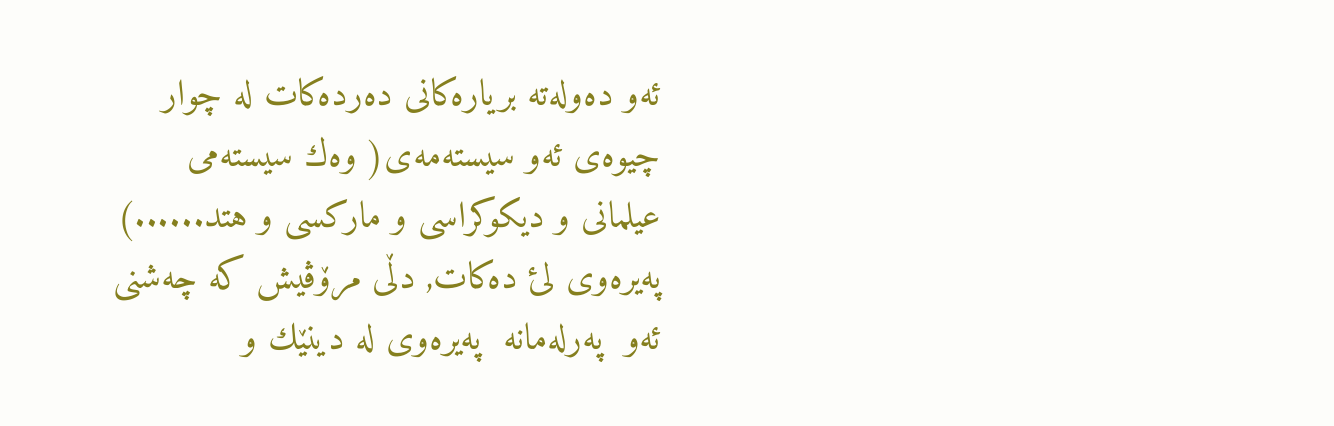ئه‌و ده‌وله‌ته‌ بریاره‌كانی‌ ده‌رده‌كات له‌ چوار چیوه‌ی‌ ئه‌و سیسته‌مه‌ی‌( وه‌ك سیسته‌می‌ عیلمانی‌ و دیكوكراسی‌ و ماركسی‌ و هتد......)   په‌یره‌وی‌ لئ ده‌كات, دڵی‌ مرۆڤیش كه‌ چه‌شنی‌ ئه‌و  په‌رله‌مانه‌  په‌یره‌وی‌ له‌ دینێك و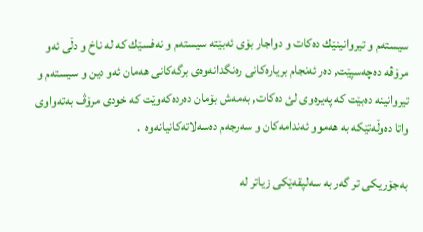سیسته‌م و تیروانینێك ده‌كات و دواجار بۆی‌ ئه‌بێته‌ سیسته‌م و نه‌فسێك كه‌ له‌ ناخ و دڵی‌ ئه‌و مرۆڤه ده‌چه‌سپێت‌, ده‌ر ئه‌نجام بریاره‌كانی‌ ره‌نگدانه‌وه‌ی‌ برگه‌كانی‌ هه‌مان ئه‌و دین و سیسته‌م و تیروانینه‌ ده‌‌بێت كه‌ په‌یره‌وی‌ لئ ده‌كات, به‌مه‌ش بۆمان ده‌رده‌‌كه‌وێت كه‌ خودی‌ مرۆڤ به‌ته‌واوی‌ واتا ده‌وڵه‌تێكه‌ به‌ هه‌موو ئه‌ندامه‌كان و سه‌رجه‌م ده‌سه‌لاته‌كانیانه‌وه‌  .

به‌جۆریكی‌ تر گه‌ر به‌ سه‌لپقه‌ێكی‌ زیاتر‌ له‌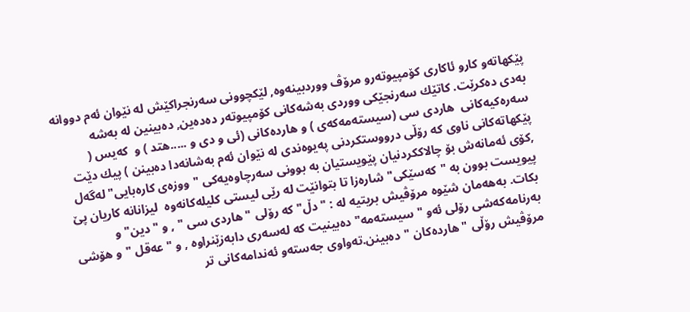پێكهاته‌و كارو ئاكاری‌ كۆمپیوته‌رو مرۆڤ ووردبینه‌وه‌, لێكچوونی‌ سه‌رنجراكێش له‌ نێوان ئه‌م دووانه‌ به‌دی‌ ده‌كرێت. كاتێك سه‌رنجێكی‌ ووردی‌ به‌شه‌كانی‌ كۆمپیوته‌ر ده‌ده‌ین, ده‌بینین له‌ به‌شه‌ سه‌ره‌كیه‌كانی‌  هاردی‌ سی‌ (سیسته‌مه‌كه‌ی‌ ) و هارده‌كانی‌ (ئی‌ و دی‌ و .....هتد ) و  كه‌یس (  پێكهاته‌كانی‌ ناوی‌ كه‌ رۆڵی‌ درووستكردنی‌ په‌یوه‌ندی‌ له‌ نێوان ئه‌م به‌شانه‌دا ده‌بینن ) پیك دێت ,كۆی‌ ئه‌مانه‌ش بۆ چالاككردنیان پێویستیان به‌ بوونی‌ سه‌رچاوه‌یه‌كی‌ "ووزه‌ی‌ كاره‌بایی‌" له‌گه‌ل  پیویست بوون به‌ "كه‌سێكی‌" شاره‌زا تا بتوانێت له رێی‌ لیستی‌ كلیله‌كانه‌وه‌‌  لیزانانه‌ كاریان پێ بكات. به‌هه‌مان شێوه‌ مرۆڤیش بریتیه‌ له : "دڵ" كه‌ رۆلی‌ "هاردی‌ سی‌ " , و "دین" و به‌رنامه‌كه‌شی‌ رۆلی‌ ئه‌و "سیسته‌مه‌" ده‌بینیت كه‌ له‌سه‌ری‌ دابه‌زێنراوه‌ , و "عه‌قل "و هۆشی‌ مرۆڤیش رۆڵی‌ "هارده‌كان "ده‌بینن.ته‌واوی‌ جه‌سته‌و ئه‌ندامه‌كانی‌ تر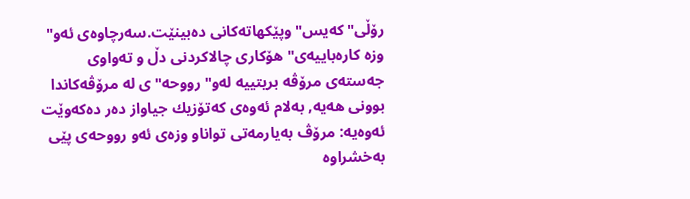رۆڵی‌"كه‌یس"وپێكهاته‌كانی‌ ده‌بینێت.سه‌رچاوه‌ی‌ ئه‌و" وزه كاره‌باییه‌ی‌" هۆكاری‌ چالاكردنی‌ دڵ و ته‌واوی‌ جه‌سته‌ی‌ مرۆڤه‌ بریتییه‌ له‌و" رووحه"ی‌ له‌ مرۆڤه‌كاندا بوونی‌ هه‌یه‌, به‌لام ئه‌وه‌ی‌ كه‌تۆزیك جیاواز ده‌ر ده‌كه‌وێت ئه‌وه‌یه‌: مرۆڤ به‌یارمه‌تی‌ تواناو وزه‌ی‌ ئه‌و رووحه‌ی‌ پێی‌ به‌خشراوه‌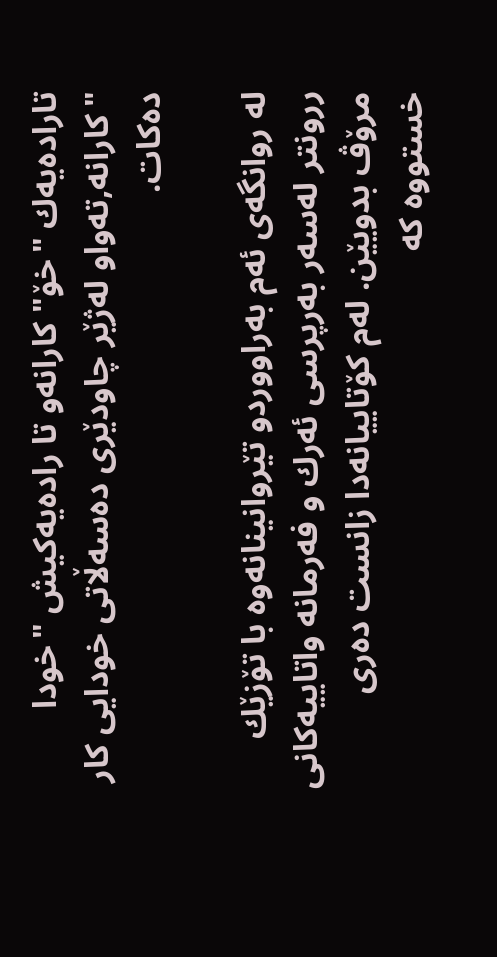تاراده‌یه‌ك "خۆ" كارانه‌و تا راده‌یه‌كیش "خودا "كارانه‌,ته‌واو له‌ژێر چاودێری‌ ده‌سه‌ڵاتی‌ خودایی‌ كار ده‌كات.

له روانگه‌ی‌ ئه‌‌م به‌راووردو تێروانینانه‌‌وه‌ با تۆزێك ررونتر له‌سه‌ر به‌رپرسی‌ ئه‌رك و فه‌رمانه‌ واتاییه‌كانی‌ مرۆڤ بدویێن. له‌م كۆتاییانه‌دا زانست ده‌ری‌ خستووه‌ كه‌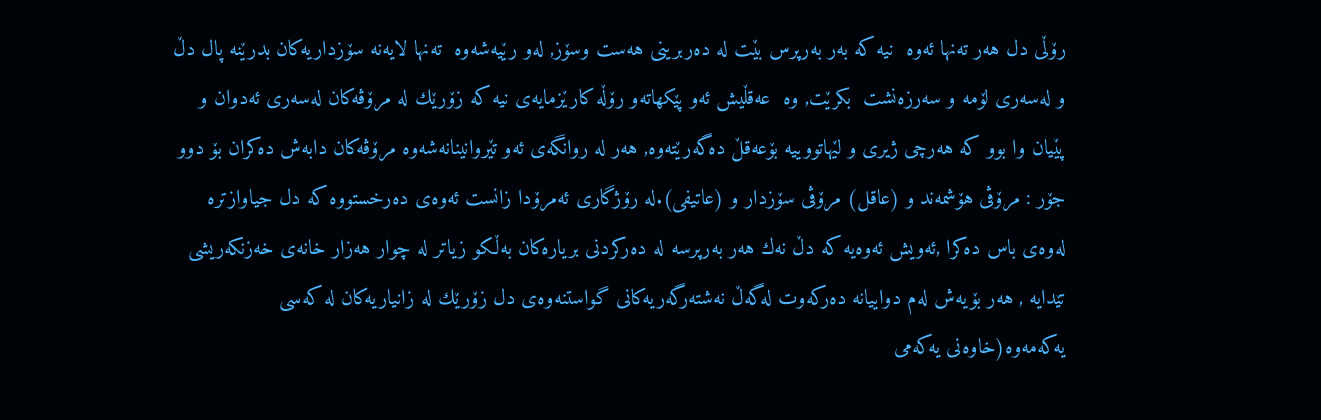رۆڵی‌ دل هه‌ر ته‌نها ئه‌وه‌  نیه كه‌ به‌ر به‌رپرس بێت له‌ ده‌ربرینی‌ هه‌ست وسۆز, له‌و رێیه‌شه‌وه‌  ته‌نها لایه‌نه‌ سۆزداریه‌كان بدرێنه‌ پال دڵ و له‌سه‌ری‌ لۆمه‌ و سه‌رزه‌نشت  بكرێت, وه‌  عه‌قڵیش ئه‌و پێكهاته‌و رۆڵه‌ كارێزمایه‌ی‌‌ نیه‌ كه‌ زۆرێك له‌ مرۆڤه‌كان له‌سه‌ری‌‌ ئه‌دوان و پێیان وا بوو‌ كه‌ هه‌رچی‌ ژیری‌ و لێهاتووییه‌ بۆعه‌قڵ ده‌گه‌رێته‌وه‌, هه‌ر له‌ روانگه‌ی‌ ئه‌و تێروانینانه‌‌‌شه‌‌وه‌ مرۆڤه‌كان دابه‌ش ده‌كران بۆ دوو جۆر : مرۆڤی‌ هۆشمه‌ند و (عا‌قل) مرۆڤی‌ سۆزدار و (عاتیفی‌).له رۆژگاری‌ ئه‌مرۆدا زانست ئه‌وه‌ی‌ ده‌رخستووه‌ كه‌ دل جیاوازتره‌ له‌وه‌ی‌ باس ده‌كرا ,ئه‌ویش ئه‌وه‌یه‌ كه‌ دڵ نه‌ك هه‌ر به‌رپرسه‌ له‌ ده‌ركردنی‌ بریاره‌كان به‌ڵكو زیاتر له‌ چوار هه‌زار خانه‌ی‌ خه‌زنكه‌ریشی‌ تێدایه‌ , هه‌ر بۆیه‌ش له‌م دواییانه‌ ده‌ركه‌وت له‌گه‌ڵ نه‌شته‌رگه‌ریه‌كانی‌ گواستنه‌وه‌ی‌ دل زۆرێك له‌ زانیاریه‌كان له‌ كه‌سی یه‌كه‌مه‌وه‌(خاوه‌نی‌ یه‌كه‌می‌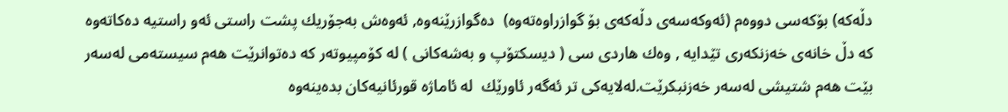دڵه‌كه‌) بۆكه‌سی‌ دووه‌م (ئه‌وكه‌سه‌ی‌ دڵه‌كه‌ی‌ بۆ گوازراوه‌ته‌وه‌)  ده‌گوازرێنه‌وه‌, ئه‌وه‌ش به‌جۆریك پشت راستی‌ ئه‌و راستیه‌ ده‌كاته‌وه‌ كه‌ دڵ خانه‌ی‌ خه‌زنكه‌ری‌ تێدایه‌ , وه‌ك هاردی‌ سی‌ ( دیسكتۆپ و به‌شه‌كانی‌ ) له‌ كۆمپیوته‌ر كه‌ ده‌توانرێت هه‌م سیسته‌می‌ له‌سه‌ر بێت هه‌م شتیشی‌ له‌سه‌ر خه‌زنبكرێت.له‌لایه‌كی‌ تر ئه‌گه‌ر ئاورێك  له‌ ئاماژه‌ قورئانیه‌كان بده‌ینه‌وه‌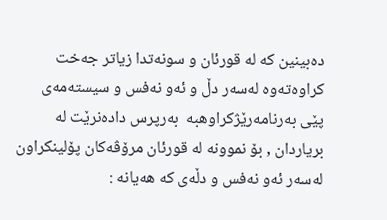ده‌بینین كه‌ له‌ قورئان و سونه‌تدا زیاتر جه‌خت كراوه‌ته‌وه‌ له‌سه‌ر دڵ و ئه‌و نه‌فس و سیسته‌مه‌ی‌ پێی‌ به‌رنامه‌رێژكراوهبه‌  به‌ر‌پرس داده‌نرێت له‌ بریاردان , بۆ نموونه‌ له‌ قورئان مرۆڤه‌كان پۆلینكراون له‌سه‌ر ئه‌و نه‌فس و دڵه‌ی‌ كه‌ هه‌یانه‌ :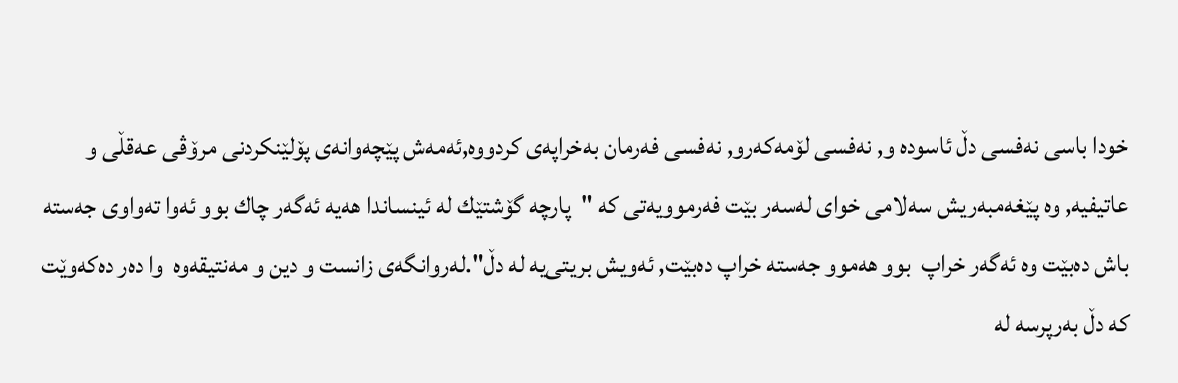خودا باسی‌ نه‌فسی‌ دڵ ئاسوده‌ و, نه‌فسی‌ لۆمه‌كه‌رو, نه‌فسی‌ فه‌رمان به‌خراپه‌ی‌ كردووه‌,ئه‌مه‌ش پێچه‌وانه‌ی‌ پۆلێنكردنی‌ مرۆڤی‌ عه‌قڵی‌ و عاتیفیه‌, وه‌ پێغه‌مبه‌ریش سه‌لامی‌ خوای‌ له‌سه‌ر بێت فه‌رموویه‌تی‌ كه‌ "پارچه‌ گۆشتێك له‌ ئینساندا هه‌یه‌ ئه‌گه‌ر چاك بوو ئه‌وا ته‌واوی‌ جه‌سته‌ باش ده‌بێت وه‌ ئه‌گه‌ر خراپ  بوو هه‌موو جه‌سته‌ خراپ ده‌بێت, ئه‌ویش بریتی‌یه‌ له‌ دڵ".له‌روانگه‌ی‌ زانست و دین و مه‌نتیقه‌وه‌ ‌ وا ده‌ر ده‌كه‌وێت كه‌ دڵ به‌رپرسه‌ له‌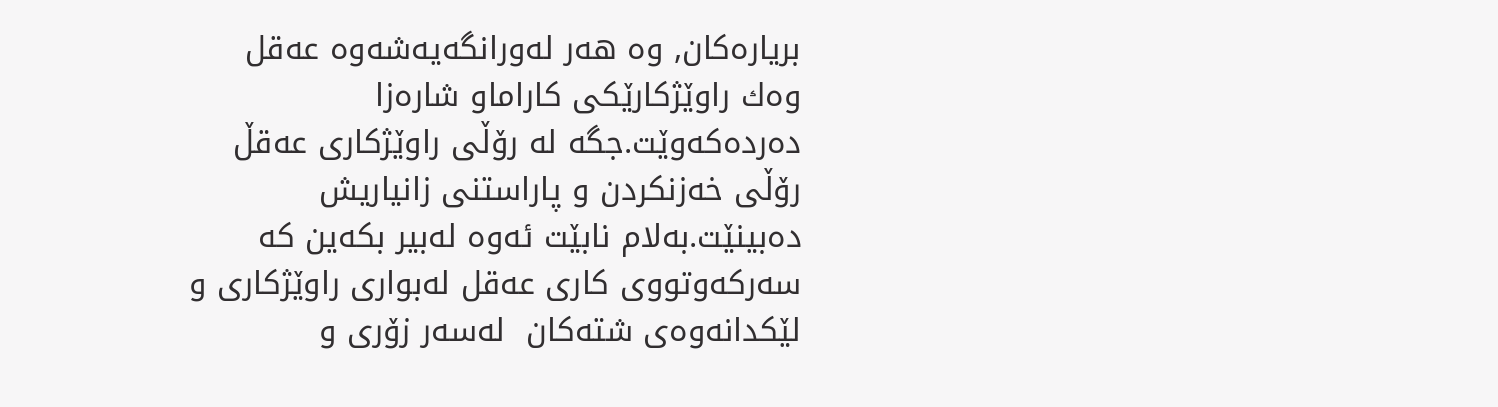بریاره‌كان, وه‌ هه‌ر له‌ورانگه‌یه‌شه‌وه‌ عه‌قل وه‌ك راوێژكارێكی‌ كاراماو شاره‌زا  ده‌رده‌كه‌وێت.جگه‌ له‌ رۆڵی‌ راوێژكاری‌ عه‌قڵ رۆڵی‌ خه‌زنكردن و پاراستنی‌ زانیاریش ده‌بینێت.به‌لام نابێت ئه‌وه‌ له‌بیر بكه‌ین كه‌ سه‌ركه‌وتووی‌ كاری‌ عه‌قل له‌بواری‌ راوێژكاری‌ و لێكدانه‌وه‌ی‌ شته‌كان  له‌سه‌ر زۆری‌ و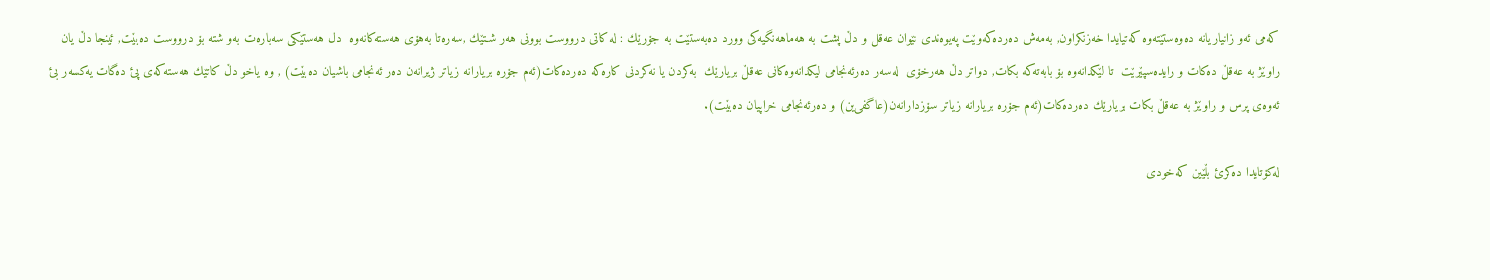كه‌می‌ ئه‌و زانیاریانه‌ ده‌وه‌ستێته‌وه كه‌تیایدا خه‌زنكراون, به‌مه‌ش ده‌رده‌كه‌وێت په‌یوه‌ندی‌ نێوان عه‌قل و دڵ پشت به‌ هه‌ماهه‌نگیه‌كی‌ وورد ده‌به‌ستێت به‌ جۆرێك : له‌ كاتی‌ درووست بوونی‌ هه‌ر شـتێك ,سه‌ره‌تا به‌هۆی‌ هه‌سته‌كانه‌وه‌ ‌ دل هه‌ستێكی‌ سه‌باره‌ت به‌و شته‌ بۆ درووست ده‌بێت, ئینجا دڵ یان راوێژ به‌ عه‌قڵ ده‌كات و رایده‌سپێرێت  تا لێكدانه‌وه‌ بۆ بابه‌ته‌كه‌ بكات, دواتر دڵ هه‌رخۆی‌  له‌سه‌ر ده‌رئه‌نجامی‌ لیكدانه‌وه‌كانی‌ عه‌قڵ بریارێك  به‌كردن یا نه‌كردنی‌ كاره‌كه‌ ده‌رده‌كات(ئه‌م جۆره‌ بریارانه‌ زیاتر ژیرانه‌ن ده‌ر ئه‌نجامی‌ باشیان ده‌بێت) , وه‌ یاخو دڵ كاتێك هه‌سته‌كه‌ی‌ پئ ده‌گات یه‌كسه‌ر بئ ئه‌وه‌ی‌ پرس و راوێژ به‌ عه‌قڵ بكات بریارێك‌ ده‌رده‌كات(ئه‌م جۆره‌ بریارانه‌ زیاتر سۆزدارانه‌ن(عاگفی‌ین) و ده‌رئه‌نجامی‌ خراپیان ده‌بێت).

له‌كۆتایدا ده‌كرئ بڵێین كه‌خودی‌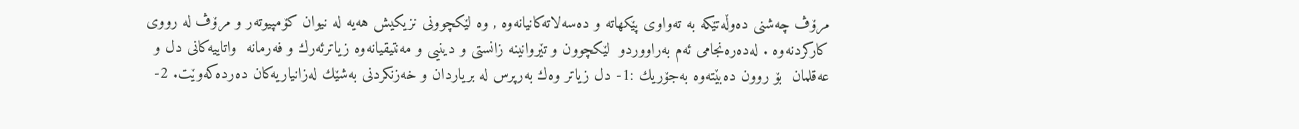مرۆڤ چه‌شنی‌ ‌ده‌وڵه‌تێكه‌ به‌ ته‌واوی‌ پێكهاته‌ و ده‌سه‌لاته‌كانیانه‌‌وه‌ , وه‌ لێكچوونی نزیكیش هه‌یه‌ له‌ نیوان كۆمپیوته‌ر و مرۆڤ له‌ رووی‌ كاركردنه‌وه‌ . له‌ده‌ره‌نجامی‌ ئه‌م به‌راووردو  لێكچوون و تێروانینه‌ زانستی‌ و دینیی و مه‌نتیقیانه‌وه‌ زیاترئه‌رك و فه‌رمانه‌  واتاییه‌كانی‌ دل و عه‌قلمان  بۆ روون ده‌بێته‌وه‌ به‌جۆریك :1- دل زیاتر وه‌ك به‌رپرس له‌ بریاردان و خه‌زنكردنی‌ به‌شێك له‌زانیاریه‌كان ده‌رده‌كه‌وێت. 2-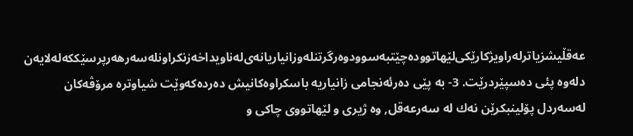عه‌قڵیشزیاترله‌راویژكارێكی‌لێهاتووده‌چێتبه‌سوودوه‌رگرتنله‌وزانیاریانه‌ی‌له‌ناویداخه‌زنكراونله‌سه‌رهه‌رپرسێككه‌له‌لایه‌ن دله‌وه‌ پئی‌ ده‌سپێردرێت. 3- به‌ پێی‌ ده‌رئه‌نجامی‌ زانیاریه‌ باسكراوه‌كانیش ده‌رده‌كه‌وێت شیاوتره‌ مرۆڤه‌كان له‌سه‌ردل پۆلینبكرێن نه‌ك له‌ سه‌رعه‌قل, وه‌ ژیری‌ و لێهاتووی‌ چاكی‌ و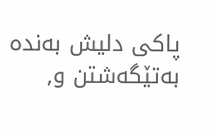پاكی‌ دلیش به‌نده‌ به‌تێگه‌شتن و,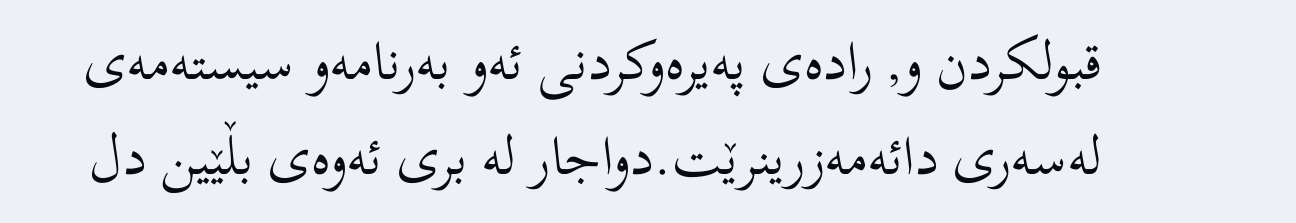قبولكردن و, راده‌ی‌ په‌یره‌وكردنی‌ ئه‌و به‌رنامه‌و سیسته‌مه‌ی‌ له‌سه‌ری‌ دائه‌مه‌زرینرێت.دواجار له‌ بری‌ ئه‌وه‌ی‌ بڵێین دل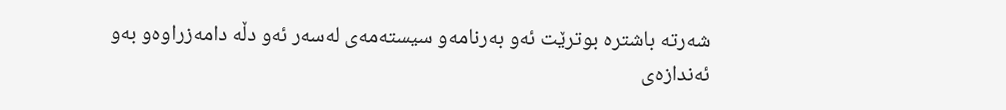شه‌رته‌ باشتره‌ بوترێت ئه‌و به‌رنامه‌و سیسته‌مه‌ی‌ له‌سه‌ر ئه‌و دڵه‌ دامه‌زراوه‌و به‌و ئه‌ندازه‌ی‌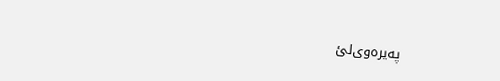په‌یره‌وی‌لئ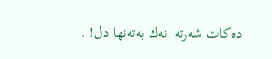ده‌كات شه‌رته‌  نه‌ك به‌ته‌نها دل! .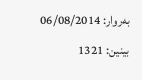به‌روار: 06/08/2014
بینین: 1321